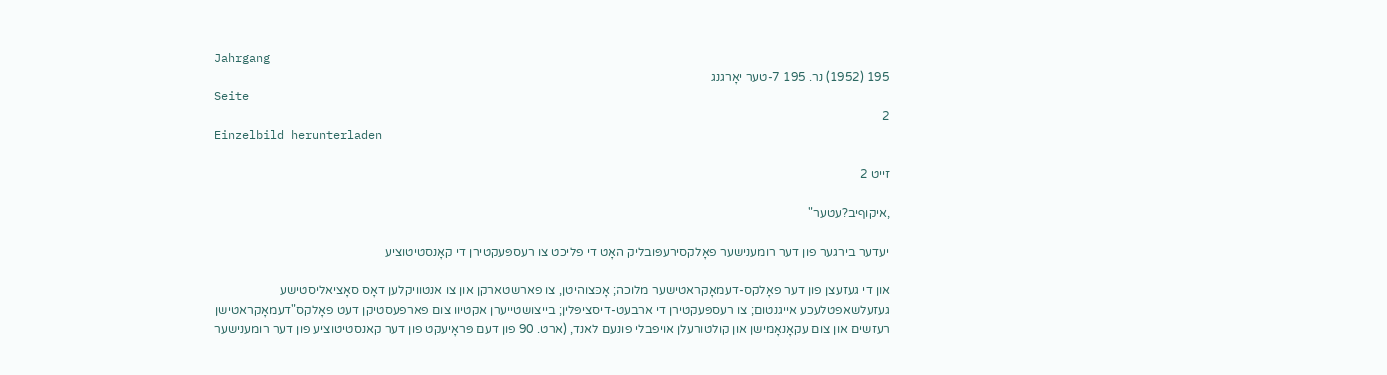Jahrgang
195 (1952) נר. 195 7-טער יאָרגנג
Seite
2
Einzelbild herunterladen

זייט 2

,איקוףיב?עטער"

יעדער בירגער פון דער רומענישער פאָלקסירעפּובליק האָט די פליכט צו רעספּעקטירן די קאָנסטיטוציע

און די געזעצן פון דער פאָלקס-דעמאָקראטישער מלוכה; אָכּצוהיטן, צו פארשטארקן און צו אנטוויקלען דאָס סאָציאליסטישע געזעלשאפטלעכע אייגנטום; צו רעספּעקטירן די ארבעט-דיסציפּלין; בייצושטייערן אקטיוו צום פארפעסטיקן דעט פאָלקס"דעמאָקראטישן רעזשים און צום עקאָנאָמישן און קולטורעלן אויפבלי פונעם לאנד, (ארט. 90 פון דעם פּראָיעקט פון דער קאנסטיטוציע פון דער רומענישער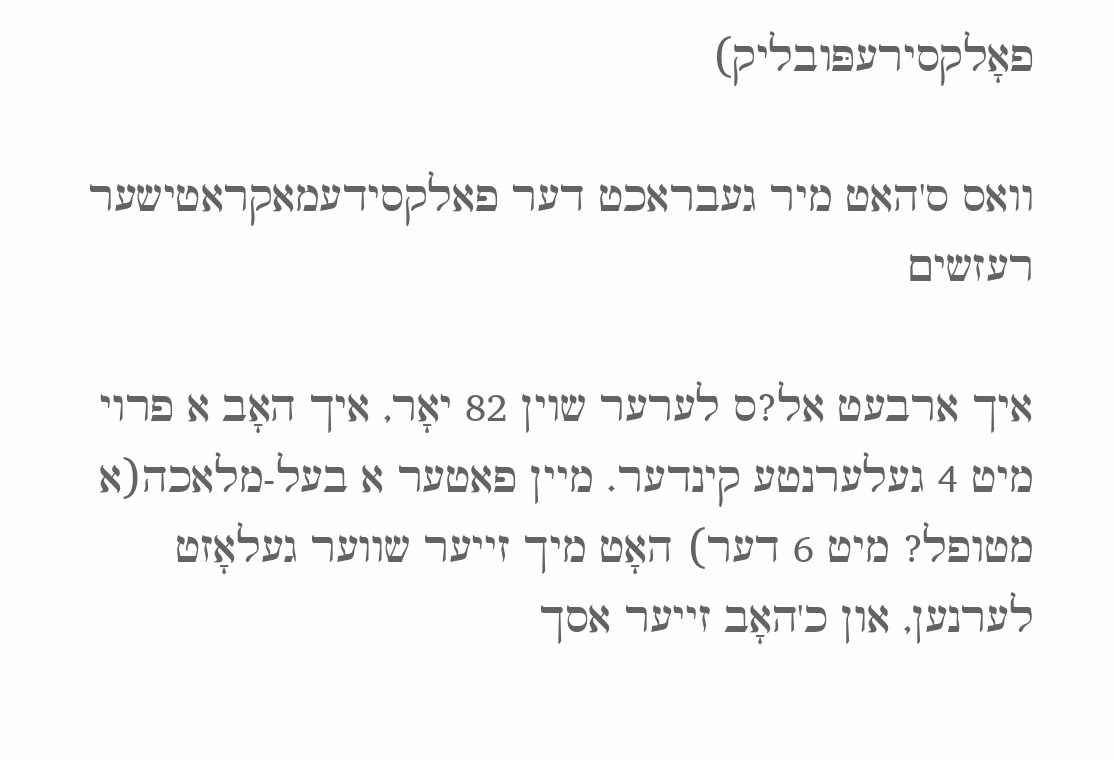פאָלקסירעפּובליק)

וואס ס'האט מיר געבראכט דער פאלקסידעמאקראטישער רעזשים

איך ארבעט אל?ס לערער שוין 82 יאָר, איך האָב א פרוי מיט 4 געלערנטע קינדער. מיין פאטער א בעל-מלאכה(א מטופל? מיט 6 דער) האָט מיך זייער שווער געלאָזט לערנען, און כ'האָב זייער אסך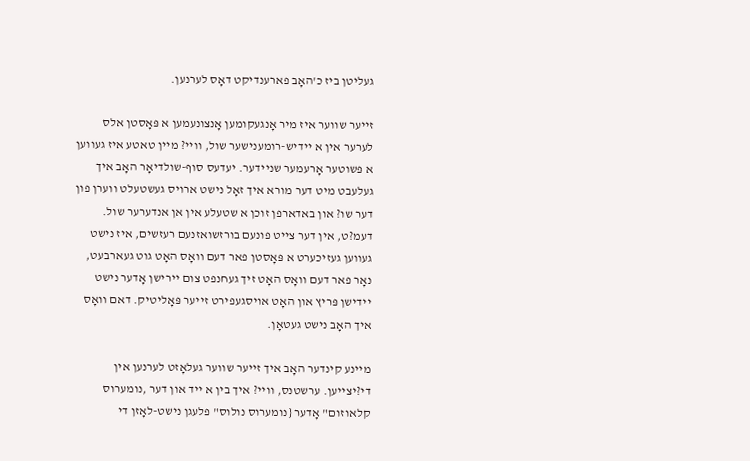געליטן ביז כ'האָב פארענדיקט דאָס לערנען.

זייער שווער איז מיר אָנגעקומען אָנצונעמען א פּאָסטן אלס לערער אין א יידיש-רומענישער שול, וויי? מיין טאטע איז געווען א פּשוטער אָרעמער שניידער. יעדעס סוף-שולדיאָר האָב איך געלעבט מיט דער מורא איך זאָל נישט ארויס געשטעלט ווערן פון דער שו? און באדארפן זוכן א שטעלע אין אן אנדערער שול. דעמ?ט, אין דער צייט פונעם בורזשואזנעם רעזשים, איז נישט געווען געזיכערט א פּאָסטן פאר דעם װאָס האָט גוט געארבעט, נאָר פאר דעם וואָס האָט זיך געחנפט צום יירישן אָדער נישט יידישן פּריץ און האָט אויסגעפירט זייער פּאָליטיק. דאם װאָס איך האָב נישט געטאָן.

מיינע קינדער האָב איך זייער שווער געלאָזט לערנען אין די?יצייען. ערשטנס, וויי? איך בין א ייד און דער ,נומערוס קלאוזום" אָדער {נומערוס נולוס" פלעגן נישט-לאָזן די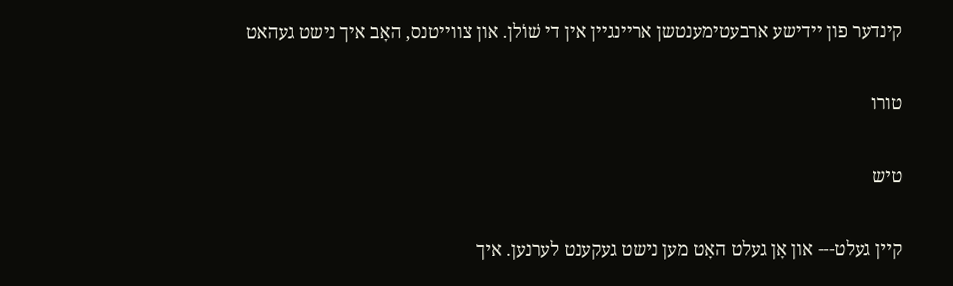קינדער פון יידישע ארבעטימענטשן אריינגיין אין די שׁוֹלן. און צווייטנס, האָב איך נישט געהאט

טורו

טיש

קיין געלט--- און אָן געלט האָט מען נישט געקענט לערנען. איך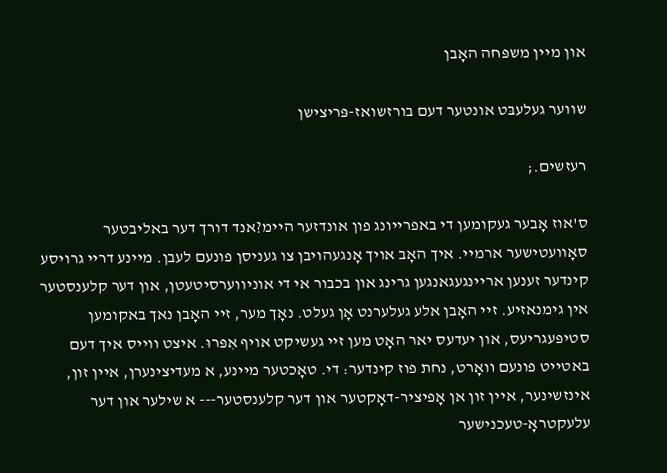און מיין משפּחה האָבן

שווער געלעבּט אונטער דעם בורזשואז-פּריצישן

רעזשים.;

ס'אוז אָבער געקומען די באפרייונג פון אונדזער היימ?אנד דורך דער באליבטער סאָוועטישער ארמיי. איך האָב אויך אָנגעהויבן צו געניסן פונעם לעבן. מיינע דריי גרויסע קינדער זענען אריינגעגאנגען גרינג און בכבור אי די אוניווערסיטעטן, און דער קלענסטער אין גימנאזיע. זיי האָבן אלע געלערנט אָן געלט. נאָך מער, זיי האָבן נאך באקומען סטיפּעגריעס, און יעדעס יאר האָט מען זיי געשיקט אויף אִפּרוּ. איצט ווייס איך דעם באטייט פונעם װאָרט, נחת פוז קינדער: די. טאָכטער מיינע, א מעדיצינערן, איין זון, אינזשינער, איין זון אן אָפיציר-דאָקטער און דער קלענסטער--- א שילער און דער עלעקטראָ-טעכנישער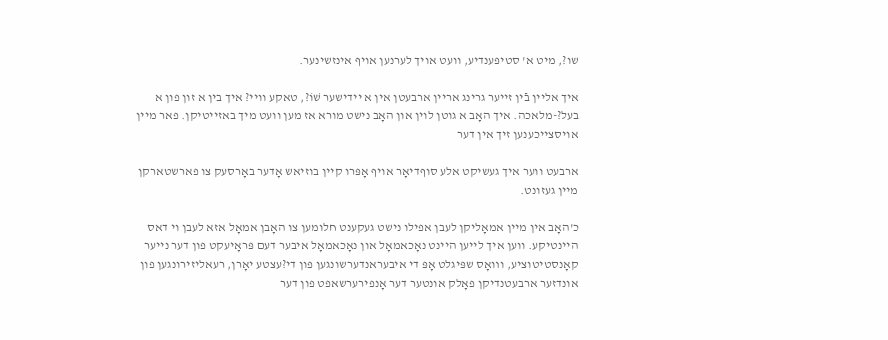שו?, מיט א' סטיפּענדיע, וועט אויך לערנען אויף אינזשינער.

איך אליין בֿין זייער גרינג אריין ארבעטן אין א יידישער שׁוֹ?, טאקע וויי? איך בין א זון פון א בעל?-מלאכה. איך האָב א גוטן לוין און האָב נישט מורא אז מען וועט מיך באזייטיקן. פאר מיין אויסצייכענען זיך אין דער

ארבעט ווער איך געשיקט אלע סוףדיאָר אויף אָפּרו קיין בוזיאש אָדער באָרסעק צו פארשטארקן מיין געזונט.

כ'האָב אין מיין אמאָליקן לעבן אפילו נישט געקענט חלומען צו האָבן אמאָל אזא לעבן וי דאס היינטיקע. ווען איך לייען היינט נאָכאמאָל און נאָכאמאָל איבער דעם פּראָיעקט פון דער נייער קאָנסטיטוציע, וװאָס שפּיגלט אָפּ די איבעראנדערשונגען פון די?עצטע יאָרן, רעאליזירונגען פון אונדזער ארבעטנדיקן פאָלק אונטער דער אָנפירערשאפט פון דער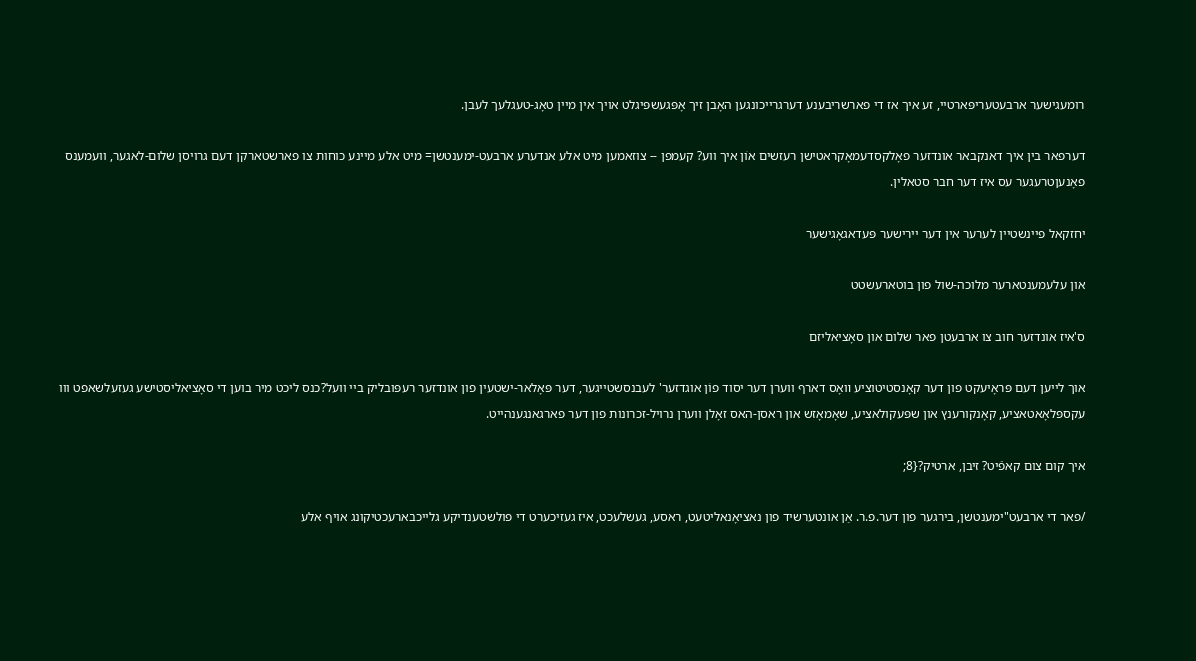רומעגישער ארבעטעריפּארטיי, זע איך אז די פארשריבענע דערגרייכונגען האָבן זיך אָפּגעשפּיגלט אויך אין מיין טאָג-טעגלעך לעבן.

דערפאר בין איך דאנקבאר אונדזער פאָלקסדעמאָקראטישן רעזשים אוֹן איך ווע? קעמפן -- צוזאמען מיט אלע אנדערע ארבעט-ימענטשן= מיט אלע מיינע כוחות צו פארשטארקן דעם גרויסן שלום-לאגער, וועמענס פאָנעןטרעגער עס איז דער חבר סטאלין.

יחזקאל פיינשטיין לערער אין דער יירישער פּעדאגאָגישער

און עלעמענטארער מלוכה-שול פון בוטארעשטט

ס'איז אונדזער חוב צו ארבעטן פאר שלום און סאָציאליזם

אוך לייען דעם פּראָיעקט פון דער קאָנסטיטוציע װאָס דארף ווערן דער יסוד פוֹן אוגדזער' לעבנסשטייגער, דער פּאָלאר-ישטעין פון אונדזער רעפּובליק ביי וועל?כנס ליכט מיר בוען די סאָציאליסטישע געזעלשאפט ווו עקספּלאָאטאציע, קאָנקורענץ און שפּעקולאציע, שאָמאָזש און ראסן-האס זאָלן ווערן נרויל-זכרונות פון דער פארגאנגענהייט.

איך קום צום קאפֿיט? זיבן, ארטיק?{8;

/פאר די ארבעט"ימענטשן, בירגער פון דער.פ.ר. אַן אונטערשיד פון נאציאָנאליטעט, ראסע, געשלעכט, איז געזיכערט די פולשטענדיקע גלייכבארעכטיקונג אויף אלע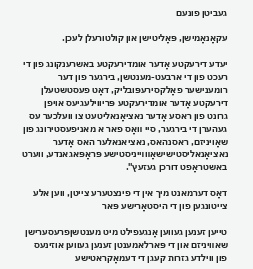געביטן פונעם

עקאָנאָמישן, פּאָליטישן און קולטורעלן לעכן.

יעדע דירעקטע אָדער אומדירעקטע באשרענקונג פון די רעכט פון די ארבעט-מענטשן, בירגער פון דער רומענישער פאָלקסירעפּובליק, דאָט פעסטשטעלן דירעקטע אָדער אומדירעקטע פּריווילעגיעס אויפן גרונט פון ראסע אָדער נאציאָנאליטעט צו וועלכער עס געהערן די בירגער, סיי װאָס פאר א מאניפעסטירונג פון שאָויניזם, ראסנהאס, נאציאנאלער האס אָדער נאציאָנאליסטישישאָװױיניסטישע פּראָפּאגאנדע, ווערט באשטראָפט דורכן געזעץ".

דאָס דערמאנט מיך אין די פינצטערע צייטן, ווען אלע צייטונגען פון די היסטאָרישע פּאר

טייען זענען געווען אָנגעפילט מיט מענטשןפרעסערישן שאװיניזם און די פּארלאמענטן זענען געווען אוזינעס פון ווילדע גזרות קעגן די דעמאָקראטישע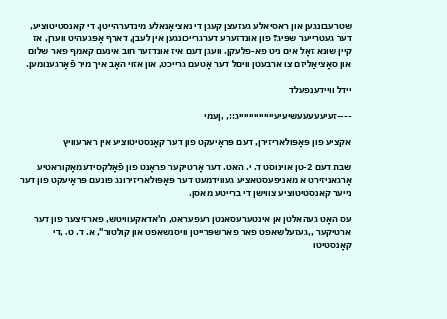שטרעבונגען און ראסיאלע געזעצן קעגן די נאציאָנאלע מינדערהייטן. די קאנסטיטוציע, דער געטרייער שפּיג? פון אונדזערע דערגרייכונגען אין לעבן, דארף אָפּגעהיט ווערן, אז קיין שונא זאָל אים ניט פא-פלעקן. וועגן דעם איז אונדזער חוב אינעם קאמף פאר שלום און סאָציאַליזם צו ארבעטן וויםל דער אָטעם גרייכט, און אזוי האָב איך מיר פֿאָרגענומען.

יידל וויידענפעלד

----זעיעעעעעשיעיעייייייייייייייג::, ,ןעמי

אקציע פון פּאָפּולאריזירן, דעם פּראָיעקט פון דער קאָנסטיטוציע אין רארעוויץ

שבת דעם 2-טן אוינוסט ד. י. האט. דער אָרטיקער פראָנט פון פֿאָלקסידעמאָקוראטיע אָרגאניזירט א מאניפעסטאציע געווידמעט דער פּאָפּולאריזירונג פונעם פּראָיעקט פון דער נייער קאנסטיטוציע צווישן די ברייטע מאסן.

עס האָט געהאלטן אן אינטערעסאנטן רעפעראט, ח'אדאקעוויטש, פארזיצער פון דער ארטיקער ,,געזעלשאפט פאר פארשפּרייטן וויסנשאפט און קולטור", א. ד. ט. ,די קאָנסטיטו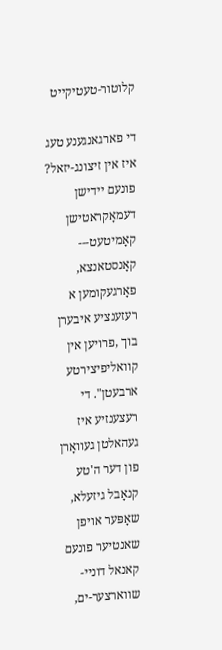קלוטור-טעטיקייט

די פארגאנגענע טעג איז אין זיצונג-יזאל? פונעם יידישן דעמאָקראטישן קאָמיטעט--- קאָנסטאנצא, פאָרגעקומען א רעזענציע איבערן בוך ,פרויען אין קוואליפיצירטע ארבעטן". די רעצענזיע איז געהאלטן געװאָרן פון דער ה'טע קנאָבל גיזעלא, שאָפּער אויפן שאנטיער פונעם קאנאל דוניי-שווארצער-ים,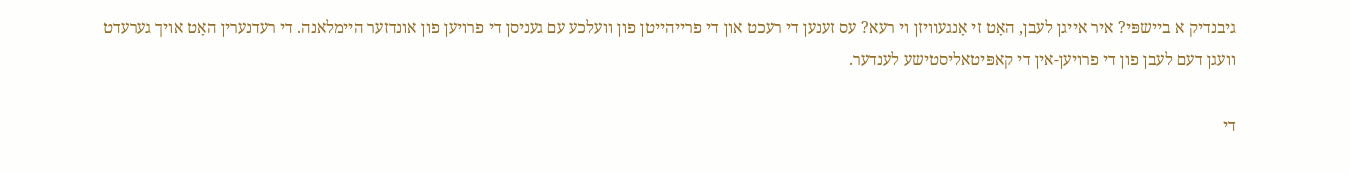גיבנדיק א ביישפּי? איר אייגן לעבן, האָט זי אָנגעװיזן וי רעא? עס זענען די רעכט און די פרייהייטן פון וועלכע עם געניסן די פרויען פון אונדזער היימלאנה. די רעדנערין האָט אויך גערעדט וועגן דעם לעבן פון די פרויען-אין די קאפּיטאליסטישע לענדער.

די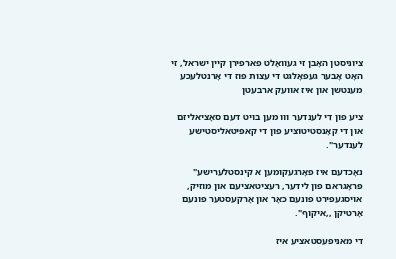ציוניסטן האָבן זי געוואָלט פארפירן קיין ישראל, זי האָט אָבער געפאָלגט די עצות פוז די אָרנטלעכע מענטשן און איז אוועק ארבעטן

ציע פון דִי לענדער ווו מען בויט דעם סאָציאליזם און די קאָנסטיטוציע פון די קאפּיטאליסטישע לענדער".

נאָכדעם איז פאָרגעקומען א קינסטלערישע" פּראָגראם פון לידער, רעציטאציעם און מוזיק, אויסגעפירט פונעם כאָר און אָרקעסטער פונעם אָרטיקן ,,איקוף".

די מאניפעסטאציע איז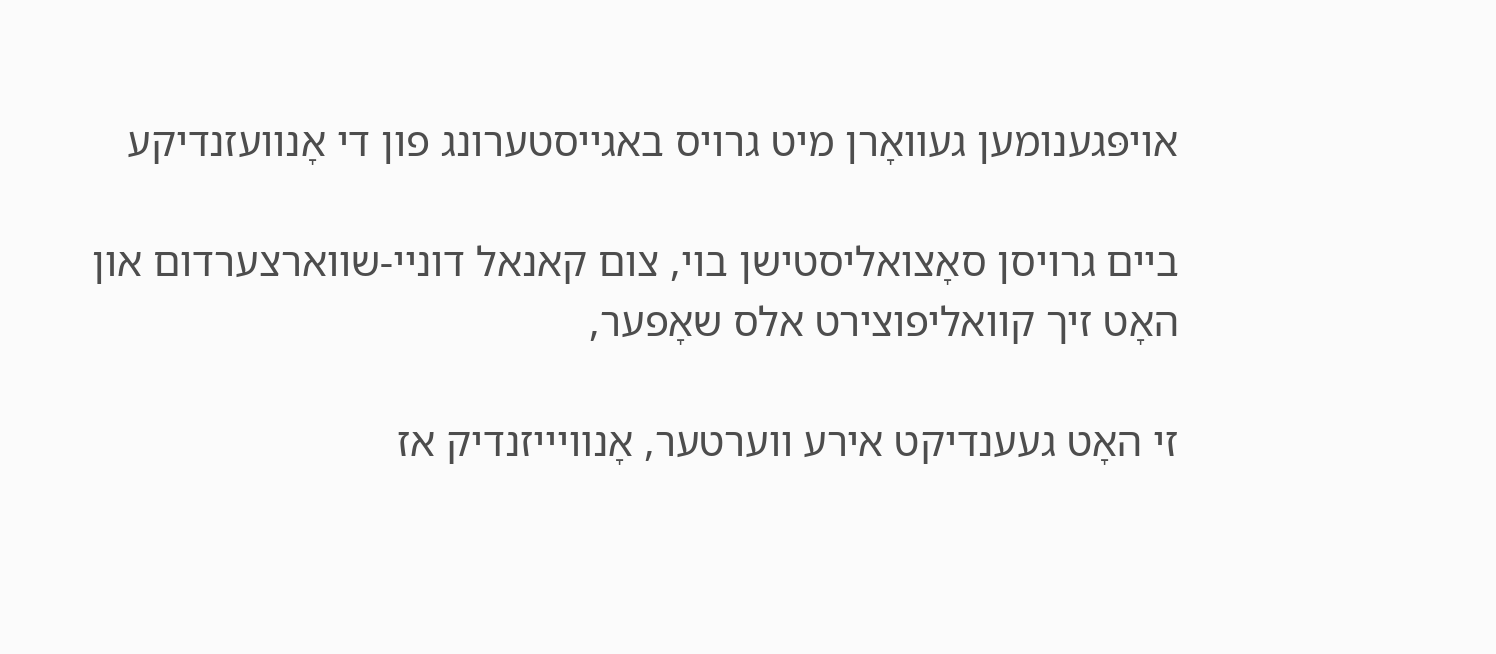אויפּגענומען געװאָרן מיט גרויס באגייסטערונג פון די אָנוועזנדיקע

ביים גרויסן סאָצואליסטישן בוי, צום קאנאל דוניי-שווארצערדום און האָט זיך קוואליפוצירט אלס שאָפער,

זי האָט געענדיקט אירע ווערטער, אָנװײיזנדיק אז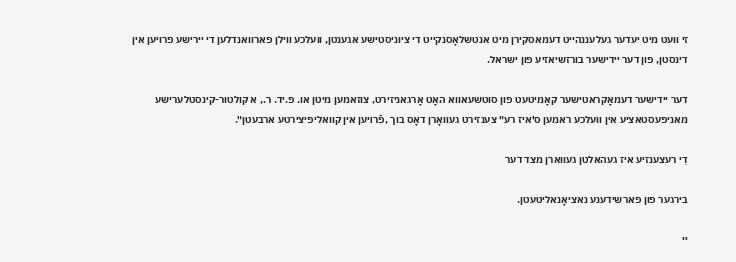זי וועט מיט יעדער געלעננהייט דעמאסקירן מיט אנטשלאָסנקייט די ציוניסטישע אגענטן, וועלכע ווילן פארוואנדלען די יירישע פרויען אין דינסטן, פון דער יידישער בורזשיאזיע פון ישראל.

דער יידישער דעמאָקראטישער קאָמיטעט פון סוטשעאווא האָט אָרגאניזירט, צוזאמען מיטן או. פ.יד. ר., א קולטור-קינסטלערישע מאניפעסטאציע אין וועלכע ראמען ס'איז רע" צענזירט געװאָרן דאָס בוך ,פֿרױען אין קוואליפיצירטע ארבעטן".

דִי רעצענזיע איז געהאלטן געווארן מצד דער

בירגער פון פארשידענע נאציאָנאליטעטן.

יי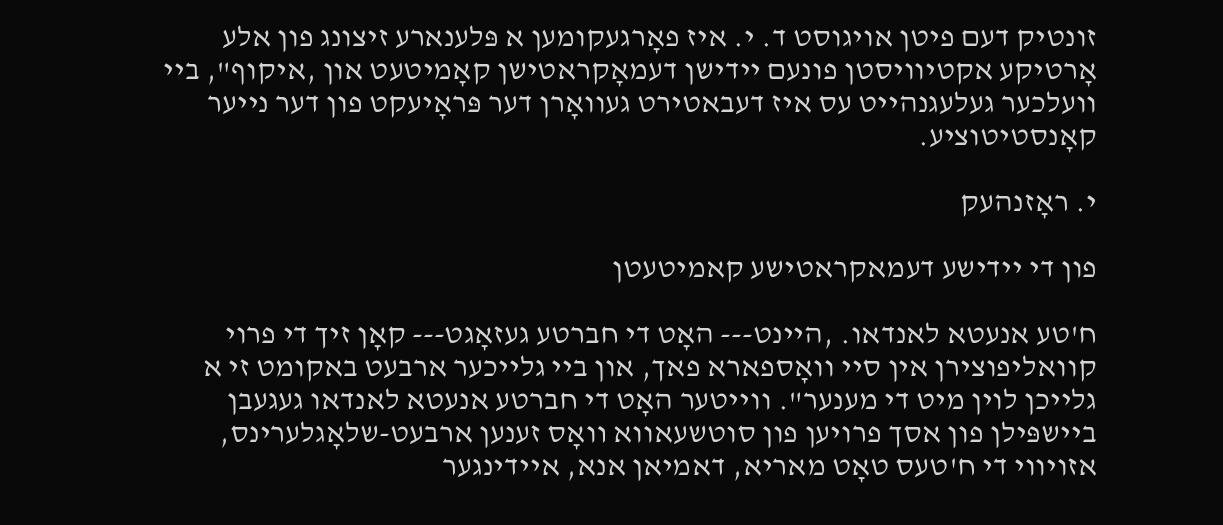זונטיק דעם פיטן אויגוסט ד. י. איז פאָרגעקומען א פּלענארע זיצונג פון אלע אָרטיקע אקטיוויסטן פונעם יידישן דעמאָקראטישן קאָמיטעט און ,איקוף", ביי וועלכער געלעגנהייט עס איז דעבאטירט געוואָרן דער פּראָיעקט פון דער נייער קאָנסטיטוציע.

י. ראָזנהעק

פון די יידישע דעמאקראטישע קאמיטעטן

ח'טע אנעטא לאנדאו. ,היינט--- האָט די חברטע געזאָגט--- קאָן זיך די פרוי קוואליפוצירן אין סיי וואָספארא פאך, און ביי גלייכער ארבעט באקומט זי א גלייכן לוין מיט די מענער". ווייטער האָט די חברטע אנעטא לאנדאו געגעבן ביישפּילן פון אסך פרויען פון סוטשעאווא װאָס זענען ארבעט-שלאָגלערינס, אזויווי די ח'טעס טאָט מאריא, דאמיאן אנא, איידינגער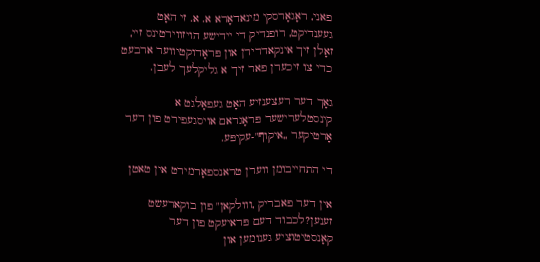פאני, ראָגאָרסקי מינאדאָרא א. א. זי האָט געענדיקט, רופנדיק די יידישע הויזווירטינס זיי, זאָלן זיך אינקאדרירן און פּראָדוקטיווער ארבעט כדי צו זיכערן פאר זיך א גליקלעך לעבן.

גאָך דער רעצענזיע האָט געפאָלגט א קינסטלערישער פּראָגראם אויסגעפירט פון דער אָרטיקער ,,איקוף"-עקיפּע.

די התחייבומן ווערן טראנספאָרמירט אין טאטן

אין דער פאבריק ,ווולקאן" פון בוקארעשט זענען?לכבוד דעם פּראיעקט פון דער קאָנסטיטוציע גענומען און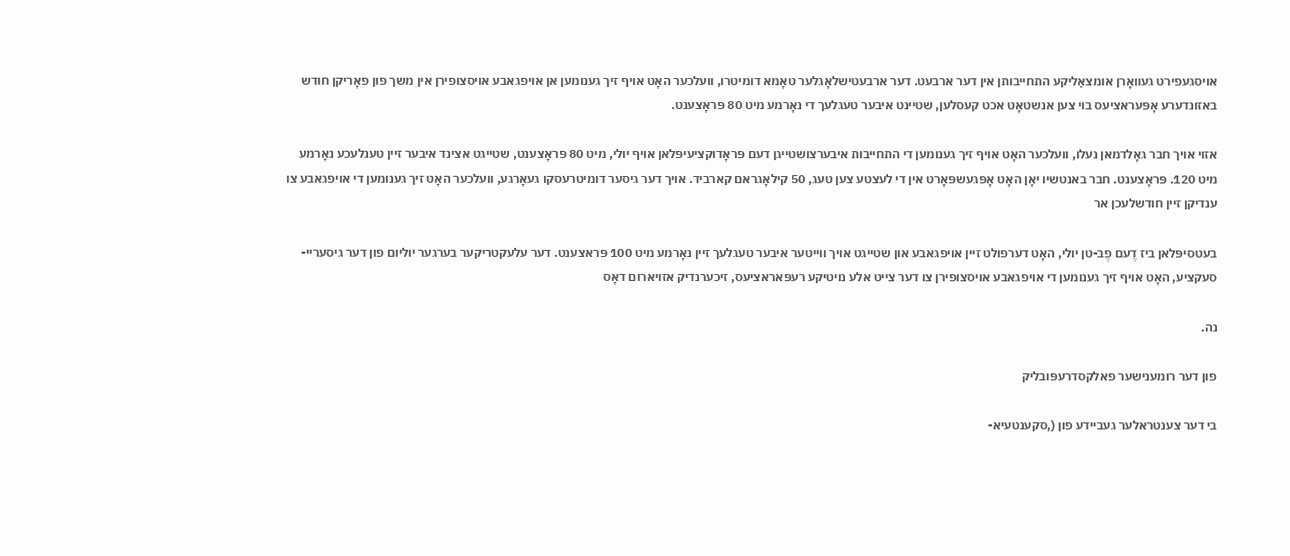אויסגעפירט געװאָרן אומצאַליקע התחייבותן אין דער ארבעט. דער ארבעטישלאָגלער טאָמא דומיטרו, וועלכער האָט אויף זיך גענומען אן אויפגאבע אויסצופירן אין משך פון פאָריקן חודש באזונדערע אָפּעראציעס בוי צען אנשטאָט אכט קעסלען, שטיינט איבער טעגלעך די נאָרמע מיט 80 פּראָצענט.

אזוי אויך חבר גאָלדמאן נעלו, וועלכער האָט אויף זיך גענומען די התחייבות איבערצושטייגן דעם פּראָדוקציעיפּלאן אויף יולי, מיט 80 פּראָצענט, שטייגט אצינד איבער זיין טענלעכע נאָרמע מיט 120. פּראָצענט. חבר באנטשיו יאָן האָט אָפּגעשפּאָרט אין די לעצטע צען טעג, 50 קילאָגראם קארביד. אויך דער גיסער דומיטרעסקו געאָרגע, וועלכער האָט זיך גענומען די אויפגאבע צו ענדיקן זיין חודשלעכן אר

בעטסיפּלאן ביז דֶעם פֶב-טן יולי, האָט דערפולט זיין אויפגאבע און שטייגט אויך ווייטער איבער טעגלעך זיין נאָרמע מיט 100 פּראצענט. דער עלעקטריקער בערגער יוליום פון דער גיסעריי-סעקציע, האָט אויף זיך גענומען די אויפגאבע אויסצופירן צו דער צייט אלע נויטיקע רעפּאראציעס, זיכערנדיק אזויארום דאָס

נה.

פון דער רומענישער פאלקסדרעפּובליק

בי דער צענטראלער געביידע פון (,סקענטעיא-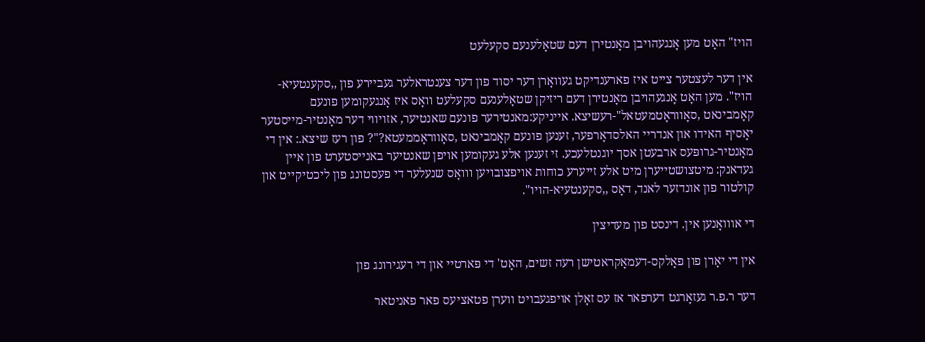הויז" האָט מען אָנגעהויבן מאָנטירן דעם שטאָלענעם סקעלעט

אין דער לעצטער צייט איז פארענדיקט געװאָרן דער יסוד פון דער צענטראלער געביירע פון ,,סקענטעיא-הויז". מען האָט אָנגעהויבן מאָנטירן דעם ריזיקן שטאָלענעם סקעלעט װאָס איז אָנגעקומען פונעם קאָמבינאט ,סאָווראָטמעטאל"-רעשיצא. אייניקע:מאנטירער פונעם שאנטיער, אזויווי דער מאָנטיר-מייסטער יאָסיף האידו און אנדריי האלסדאָרפער, זענען פונעם קאָמבינאט ,סאָווראָממעטא?"? פון רעז שיצא.: אין די מאָנטיר-גרופּעס ארבעטן אסך יוגנטלעכע. זי זענען אלע געקומען אויפן שאנטיער באנייסטערט פון איין געדאנק: מיטצושטייערן מיט אלע זייערע כוחות אויפצובויען וװאָס שנעלער די פעסטונג פון ליכטיקייט און קולטור פון אונדזער לאנד, דאָס ,,סקענטעיא-הויו".

די אװואָנען אין. דינסט פון מעדיצין

אין די יאָרן פון פאָלקס-דעמאָקראטישן רעה זשים, האָט' די פּארטיי און די רעגירונג פון

דער ר.פ.ר געזאָרגט דערפאר אז עס זאָלן אויפגעבויט ווערן פטאציעס פאר פאניטאר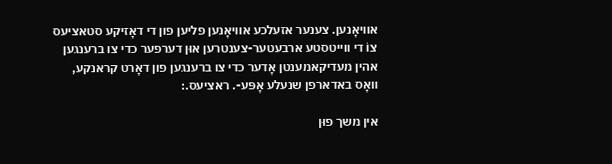אוויאָנען. צענער אזעלכע אוויאָנען פליען פון די דאָזיקע סטאציעס צוֹ די ווייטסטע ארבעטער-צענטרען אוּן דערפער כדי צו ברענגען אהין מעדיקאמענטן אָדער כדי צו ברענגען פון דאָרט קראנקע, װאָס באדארפן שנעלע אָפּע-. ראציעס.:

אין משך פוּן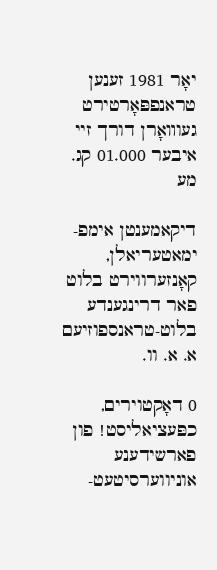יאָר 1981 זענען טראנפפּאָרטירט געוװאָרן דורך זיי איבער 01.000 קג. מע

דיקאמענטן אימפ-ימאטעריאלן, קאָנזערווירט בלוט פאר דרינגענדע בלוט-טראנספוזיעם א. א. וו.

0 דאָקטוירים, כפּעציאליסט! פון פארשידענע אוניווערסיטעט-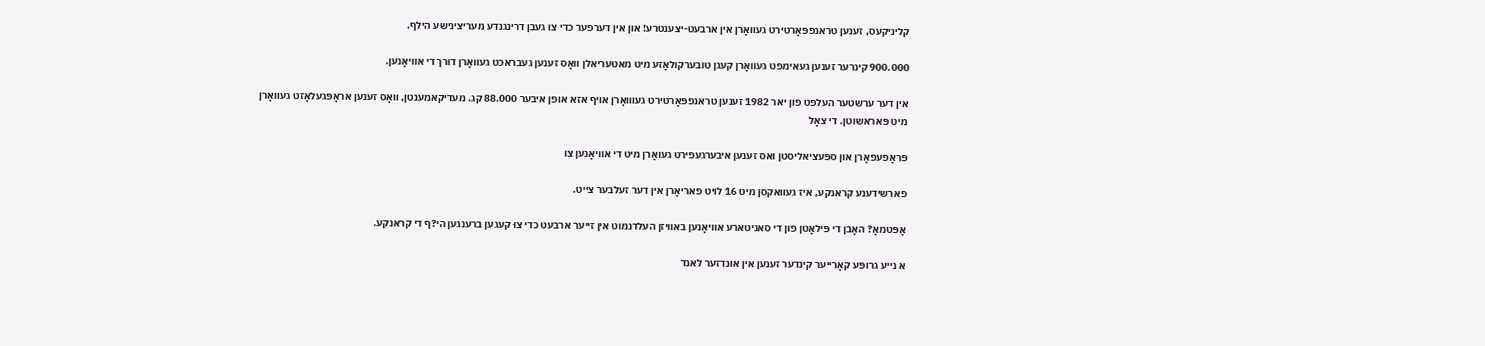קליניקעס, זענען טראנפפּאָרטירט געװאָרן אין ארבעט-יצענטרע! און אין דערפער כדי צו געבן דרינגנדע מעריצינישע הילף.

900.000 קינרער זענען געאימפט געוואָרן קעגן טובערקולאָזע מיט מאטעריאלן װאָס זענען געבראכט געוואָרן דורך די אוויאָנען.

אין דער ערשטער העלפט פון יאר 1982 זענען טראנפפּאָרטירט געוװאָרן אויף אזא אופן איבער 88.000 קג. מעדיקאמענטן, װאָס זענען אראָפּגעלאָזט געװאָרן מיט פּאראשוטן. די צאָל

פּראָפעפאָרן און ספּעציאליסטן ואס זענען איבערגעפירט געואָרן מיט די אוויאָנען צו

פארשידענע קראנקע, איז געוואקסן מיט 16 לויט פאריאָרן אין דער זעלבער צייט.

אָפּטמאָ? האָבן די פּילאָטן פון די סאניטארע אוויאָנען באוויזן העלדנמוט אין זייער ארבעט כדי צוּ קעגען ברענגען הי?ף די קראנקע.

א נייע גרופּע קאָרייער קינדער זענען אין אונדזער לאנד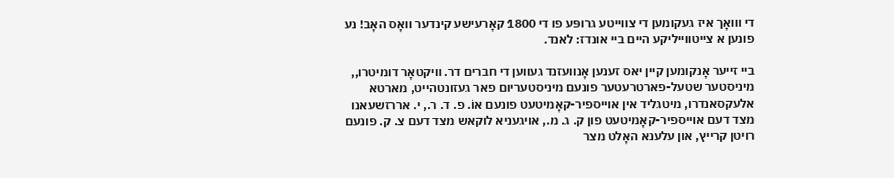די װואָך איז געקומען די צווייטע גרופּע פו די 1800 קאָרעישע קינדער וואָס האָב! נע פונען א צייטווייליקע היים ביי אונדז: לאנד.

ביי זייער אָנקומען קיין יאס זענען אָנוועזנד געווען די חברים דר. װיקטאָר דומיטרו,, מיניסטער שטעל-פארטרעטער פונעם מיניסטעריום פאר געזונטהייט, מארטא אלעקסאנדרו, מיטגליד אין אױיספיר-קאָמיטעט פונעם אוֹ. פ. ד. ר., י. אררזשעאנו מצד דעם אױיספיר-קאָמיטעט פון ק. ג. מ., אויגעניא לוקאש מצד דעם צ. ק. פונעם רויטן קרייץ, און עלענא האָלט מצר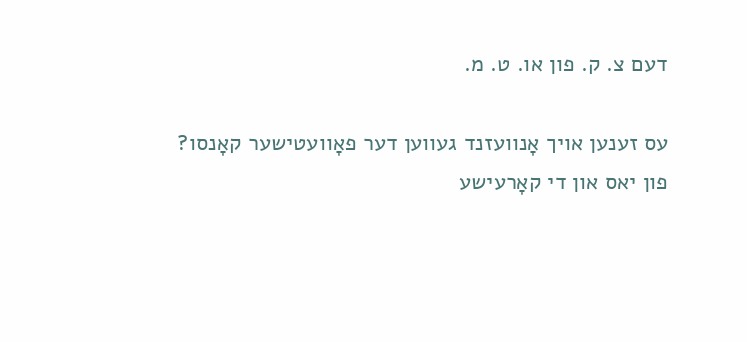דעם צ. ק. פון או. ט. מ.

עס זענען אויך אָנוועזנד געווען דער פאָוועטישער קאָנסו? פון יאס און די קאָרעישע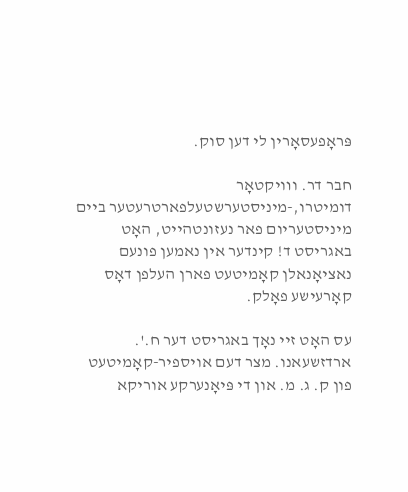פּראָפעסאָרין לי דען סוק.

חבר דר. וװיקטאָר דומיטרו,-מיניסטערשטעלפארטרעטער ביים מיניסטעריום פאר נעזונטהייט, האָט באגריסט ד! קינדער אין נאמען פונעם נאציאָנאלן קאָמיטעט פארן העלפן דאָס קאָרעישע פאָלק.

עס האָט זיי נאָך באגריסט דער ח.'. ארדזשעאנו. מצר דעם אויספיר-קאָמיטעט פון ק. ג. מ. און די פּיאָנערקע אוריקא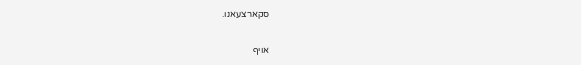סקארצעאנו.

אויף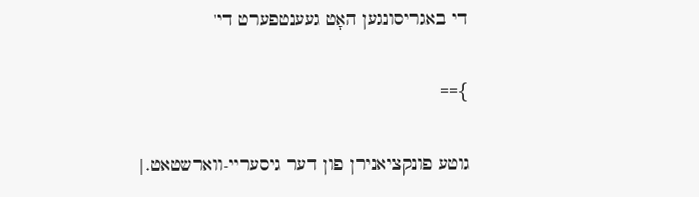די באגריסונגען האָט געענטפערט די'

}==

גוטע פונקציאנירן פון דער גיסעריי-ווארשטאט.|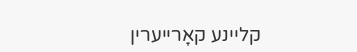קליינע קאָרייערין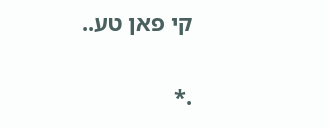קי פאן טע..

.*